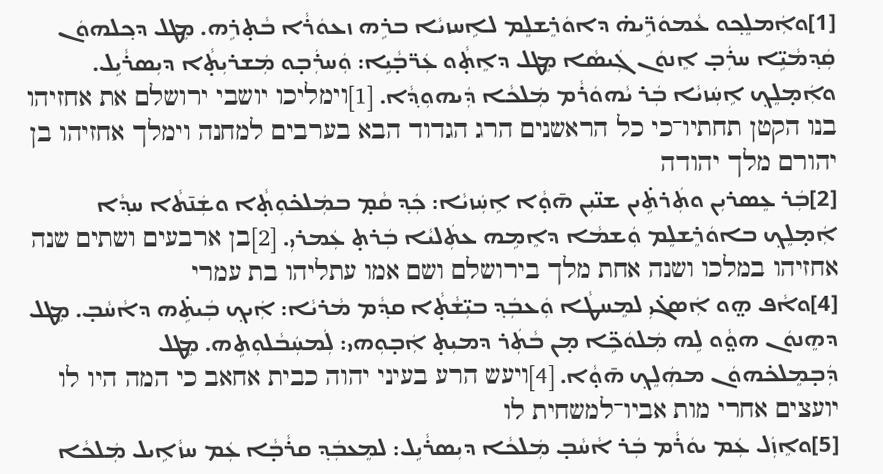[1]ܘܐܲܡܠܸܟ݂ܘ ܥܵܡܘܿܪܹ̈ܝܗ̇ ܕܐܘܿܪܸܫܠܸܡ ܠܐܹܚܙܝܵܐ ܒܪܹܗ ܙܥܘܿܪܵܐ ܒܵܬ̣ܪܹܗ. ܡܸܛܠ ܕܟ݂ܠܗܘܿܢ ܩܲܕ݂ܡܵܝܹ̈ܐ ܚܪܲܒ̣ ܐܸܢܘܿܢ ܓܲܝܣܵܐ ܡܸܛܠ ܕܐܸܬ̣ܵܘ ܥܲܪ̈ܒ̣ܵܝܹܐ: ܘܲܚܪܲܒ̣ܘ ܡܲܫܪܝܼܬ̣ܵܐ ܕܝܼܣܪܵܝܹܠ. ܘܐܲܡ̣ܠܸܟ݂ ܐܹܚܲܙܝܵܐ ܒܲܪ ܝܵܗܘܿܪܵܡ ܡܲܠܟܵܐ ܕܲܝܗܘܼܕ݂ܵܐ. [1]וימליכו יושבי ירושלם את אחזיהו בנו הקטן תחתיו־כי כל הראשנים הרג הגדוד הבא בערבים למחנה וימלך אחזיהו בן יהורם מלך יהודה
[2]ܒܲܪ ܥܸܣܪܝܼܢ ܘܬܲܪܬܹ̇ܝܢ ܫܢ̈ܝܼܢ ܗ̄ܘ̣ܵܐ ܐܹܚܲܙܝܵܐ: ܟܲܕ݂ ܩܵܡ̣ ܒܡܲܠܟ̇ܘܼܬ̣ܵܐ ܘܫܲܢ̄ܬܵܐ ܚܕ݂ܵܐ ܐܲܡ̣ܠܸܟ݂ ܒܐܘܿܪܸܫܠܸܡ ܘܲܫܡܵܐ ܕܐܸܡܹܗ ܥܬܲܠܝܵܐ ܒܲܪܬ̣ ܥܲܡܪܝܼ. [2]בן ארבעים ושתים שנה אחזיהו במלכו ושנה אחת מלך בירושלם ושם אמו עתליהו בת עמרי
[4]ܘܐܵܦ ܗ̤ܘ ܐܲܣܓ̇ܝܼ ܠܡܸܚܛܵܐ ܘܲܥܒܲܕ݂ ܒܝܼ̈ܫܵܬ̣ܵܐ ܩܕ݂ܵܡ ܡܵܪܝܵܐ: ܐܲܝܟ݂ ܒܲܝܬܹ̇ܗ ܕܐܵܚܵܒ̣. ܡܸܛܠ ܕܗܸܢܘܿܢ ܗܘ̤ܵܘ ܠܹܗ ܡܲܠܘܿܟܹ̈ܐ ܡ̣ܢ ܒܵܬܲܪ ܕܡܝܼܬ̣ ܐܲܒ̣ܘܼܗܝ: ܠܲܡܚܲܒܵܠܘܼܬܹܗ. ܡܸܛܠ ܕܲܒ̣ܡܸܠܟ̇ܗܘܿܢ ܡܗܲܠܸܟ݂ ܗ̄ܘ̣ܵܐ. [4]ויעש הרע בעיני יהוה כבית אחאב כי המה היו לו יועצים אחרי מות אביו־למשחית לו
[5]ܘܐܸܙܲܠ ܥܲܡ ܝܘܿܪܵܡ ܒܲܪ ܐܵܚܵܒ̣ ܡܲܠܟܵܐ ܕܝܼܣܪܵܝܹܠ: ܠܡܸܥܒܲܕ݂ ܩܪܵܒ̣ܵܐ ܥܲܡ ܚܙܵܐܹܝܠ ܡܲܠܟܵܐ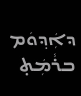ܕܐܲܕ݂ܘܿܡ ܒܪܵܡܲܬ̣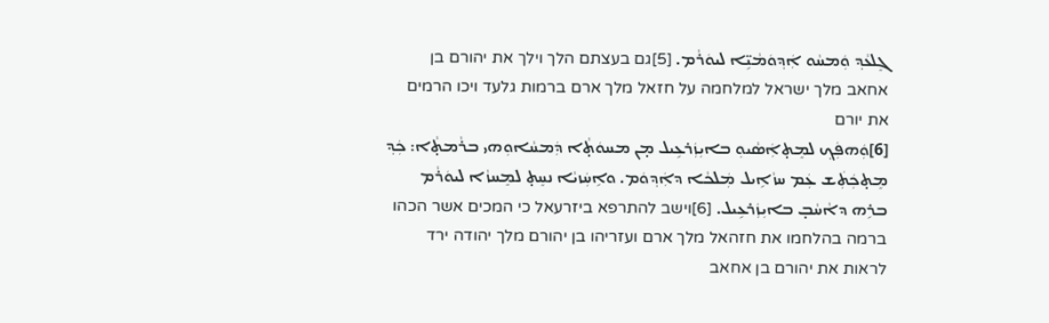ܓܸܠܥܵܕ݂ ܘܲܡܚܵܘ ܐܲܕ݂ܘܿܡܵܝܹ̈ܐ ܠܝܘܿܪܵܡ. [5]גם בעצתם הלך וילך את יהורם בן אחאב מלך ישראל למלחמה על חזאל מלך ארם ברמות גלעד ויכו הרמים את יורם
[6]ܘܲܗܦܲܟ݂ ܠܡܸܬ̣ܐܲܣܵܝܘܼ ܒܐܝܼܙܲܪܥܹܝܠ ܡ̣ܢ ܡܚܘܿܬ̣ܵܐ ܕܲܡܚܵܐܘܼܗܝ ܒܪܵܡܬ̣ܵܐ: ܟܲܕ݂ ܡܸܬ̣ܟܲܬܲܫ ܥܲܡ ܚܙܵܐܹܝܠ ܡܲܠܟܵܐ ܕܐܲܕ݂ܘܿܡ. ܘܐܹܚܲܙܝܵܐ ܢܚܸܬ̣ ܠܡܸܚܙܵܐ ܠܝܘܿܪܵܡ ܒܪܹܗ ܕܐܵܚܵܒ̣ ܒܐܝܼܙܲܪܥܹܝܠ. [6]וישב להתרפא ביזרעאל כי המכים אשר הכהו ברמה בהלחמו את חזהאל מלך ארם ועזריהו בן יהורם מלך יהודה ירד לראות את יהורם בן אחאב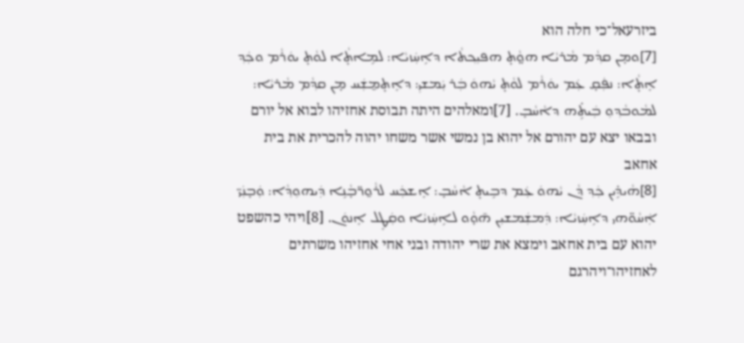ביזרעאל־כי חלה הוא
[7]ܘܡ̣ܢ ܩܕ݂ܵܡ ܡܵܪܝܵܐ ܗܘ̤ܵܬ̣ ܗܦܝܼܟ݂ܬܵܐ ܕܐܹܚܲܙܝܵܐ: ܠܡܹܐܬ̣ܵܐ ܠܘܵܬ̣ ܝܘܿܪܵܡ ܘܟܲܕ݂ ܐܸܬ̣ܵܐ: ܢܦܲܩ̣ ܥܲܡ ܝܘܿܪܵܡ ܠܘܵܬ̣ ܝܵܗܘܿ ܒܲܪ ܝܲܡܫܝܼ: ܕܐܸܬ̣ܡ̱ܫܲܚ ܡ̣ܢ ܩܕ݂ܵܡ ܡܵܪܝܵܐ: ܠܡܵܘܒܵܕ݂ܘܼ ܒܲܝܬܹ̇ܗ ܕܐܵܚܵܒ̣. [7]ומאלהים היתה תבוסת אחזיהו לבוא אל יורם ובבאו יצא עם יהורם אל יהוא בן נמשי אשר משחו יהוה להכרית את בית אחאב
[8]ܗܵܝܕܹ̇ܝܢ ܟܲܕ݂ ܕܵܢ ܝܵܗܘܿ ܥܲܡ ܕܒܹܝܬ̣ ܐܵܚܵܒ̣: ܐܸܫܟܲܚ ܠܪܵܘ̱ܪ̈ܒ̣ܵܢܹܐ ܕܲܝܗܘܼܕ݂ܵܐ: ܘܲܒ̣ܢܲܝ̈ ܐܲܚܵܘ̈ܗܝ ܕܐܹܚܲܙܝܵܐ: ܕܲܡܫܲܡܫܝܼܢ ܗ̄ܘ̣ܵܘ ܠܐܹܚܲܙܝܵܐ ܘܩܲܛܸܠ ܐܸܢܘܿܢ. [8]ויהי כהשפט יהוא עם בית אחאב וימצא את שרי יהודה ובני אחי אחזיהו משרתים לאחזיהו־ויהרגם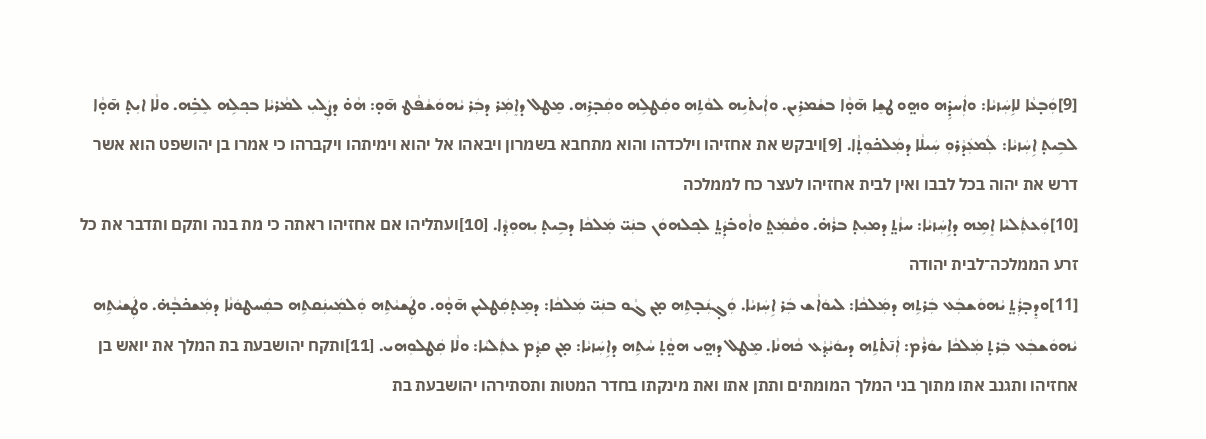[9]ܘܲܒ̣ܥܵܐ ܠܐܹܚܲܙܝܵܐ: ܘܐܲܚܕܹ̇ܗ ܘܗ̤ܘ ܛܫܸܐ ܗ̄ܘ̣ܵܐ ܒܫܵܡܪܹܝܢ. ܘܐܲܝܬ̇ܝܹܗ ܠܘܵܬܹܗ ܘܩܲܛܠܹܗ ܘܩܲܒ̣ܪܹܗ. ܡܸܛܠ ܕܐܸܡܲܪ ܕܒܲܪ ܝܵܗܘܿܫܵܦܵܛ ܗ̄ܘ̣: ܗܵܘ̇ ܕܨܲܠܝܼ ܠܡܵܪܝܵܐ ܒܟ݂ܠܹܗ ܠܸܒܹ̇ܗ. ܘܠܵܐ ܐܝܼܬ̣ ܗ̄ܘ̣ܵܐ ܠܒܹܝܬ̣ ܐܹܚܲܙܝܵܐ: ܠܲܡܥܲܕܵܪܘܼ ܚܲܝܠܵܐ ܕܡܲܠܟ̇ܘܼܬ̣ܵܐ. [9]ויבקש את אחזיהו וילכדהו והוא מתחבא בשמרון ויבאהו אל יהוא וימיתהו ויקברהו כי אמרו בן יהושפט הוא אשר דרש את יהוה בכל לבבו ואין לבית אחזיהו לעצר כח לממלכה
[10]ܘܲܥܬܲܠܝܵܐ ܐܸܡܹܗ ܕܐܹܚܲܙܝܵܐ: ܚܙܵܬ̤ ܕܡܝܼܬ̣ ܒܪܵܗ̇. ܘܩܵܡܲܬ̤ ܘܐܵܘܒ̇ܕܲܬ̤ ܠܟ݂ܠܗܘܿܢ ܒܢܲܝ̈ ܡܲܠܟܵܐ ܕܒܹܝܬ̣ ܝܼܗܘܼܕ݂ܵܐ. [10]ועתליהו אם אחזיהו ראתה כי מת בנה ותקם ותדבר את כל זרע הממלכה־לבית יהודה
[11]ܘܕܸܒ̣ܪܲܬ̤ ܝܵܗܘܿܫܒܲܥ ܒܲܪܬܹܗ ܕܡܲܠܟܵܐ: ܠܝܘܿܐܵܫ ܒܲܪ ܐܹܚܲܙܝܵܐ. ܘܲܓ̣ܢܲܒ̣ܬܹܗ ܡ̣ܢ ܓܵܘ ܒܢܲܝ̈ ܡܲܠܟܵܐ: ܕܡܸܬ̣ܩܲܛܠܝܼܢ ܗ̄ܘ̣ܵܘ. ܘܛܲܫܝܵܬܹܗ ܘܲܠܡܲܝܢܲܩܬܹܗ ܒܩܲܚܛܘܿܢܵܐ ܕܡܲܫܟ̇ܒ̣ܵܗ̇. ܘܛܲܫܝܵܬܹܗ ܝܵܗܘܿܫܒܲܥ ܒܲܪܬ̣ ܡܲܠܟܵܐ ܝܘܿܪܵܡ: ܐܲܢ̄ܬ̇ܬܹܗ ܕܝܘܿܝܵܕ݂ܵܥ ܟܵܗܢܵܐ. ܡܸܛܠ ܕܗ̤ܝ ܗܘ̤ܵܬ̣ ܚܵܬܹܗ ܕܐܹܚܲܙܝܵܐ: ܡ̣ܢ ܩܕ݂ܵܡ ܥܬܲܠܝܵܐ: ܘܠܵܐ ܩܲܛܠܘܼܗܝ. [11]ותקח יהושבעת בת המלך את יואש בן אחזיהו ותגנב אתו מתוך בני המלך המומתים ותתן אתו ואת מינקתו בחדר המטות ותסתירהו יהושבעת בת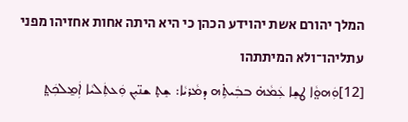המלך יהורם אשת יהוידע הכהן כי היא היתה אחות אחזיהו מפני עתליהו־ולא המיתתהו
[12]ܘܲܗܘ̤ܵܐ ܛܫܸܐ ܥܲܡܵܗ̇ ܒܒܲܝܬܹ̇ܗ ܕܡܵܪܝܵܐ: ܫܸܬ̣ ܫܢ̈ܝܼܢ ܘܲܥܬܲܠܝܵܐ ܐܲܡ̱ܠܟܲܬ̤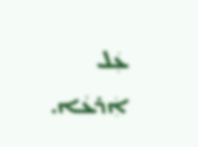ܥܲܠ ܐܲܪܥܵܐ.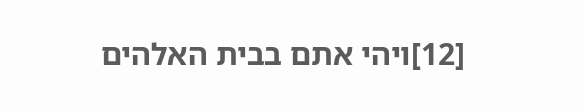[12]ויהי אתם בבית האלהים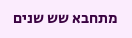מתחבא שש שנים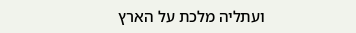ועתליה מלכת על הארץ